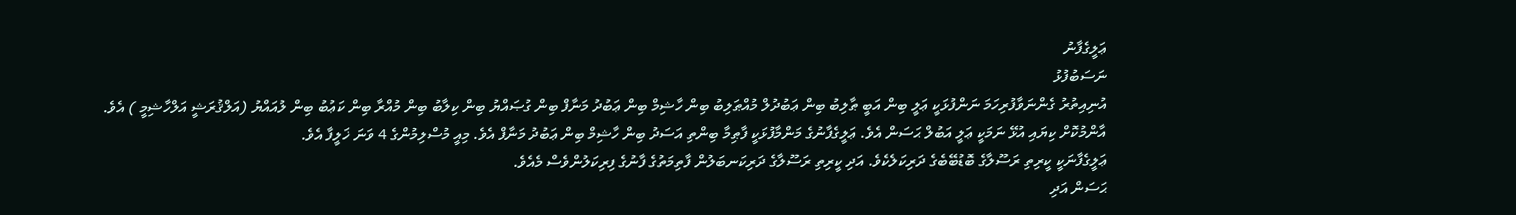ޢަލީގެފާނު
ނަސަބުފުޅު
އުނިއިތުރު ގެންނަވާފުރިހަމަ ނަންފުޅަކީ ޢަލީ ބިން އަބީ ޠާލިބު ބިން ޢަބުދުލް މުއްޠަލިބު ބިން ހާޝިމް ބިން ޢަބުދު މަނާފް ބިން ގުޞައްޔު ބިން ކިލާބު ބިން މުއްރާ ބިން ކަޢުބު ބިން ލުއައްޔު (އަލްޤުރަޝީ އަލްހާޝިމީ ) އެވެ. އާންމުކޮށް ކިޔައި އުޅޭ ނަމަކީ ޢަލީ އަބުލް ޙަސަން އެވެ. ޢަލީގެފާނުގެ މަންމާފުޅަކީ ފާޠިމާ ބިންތި އަސަދު ބިން ހާޝިމް ބިން ޢަބުދު މަނާފް އެވެ. މިއީ މުސްލިމުންގެ 4 ވަނަ ޚަލީފާ އެވެ.
ޢަލީގެފާނަކީ ކީރިތި ރަސޫލާގެ ބޮޑުބޭބެގެ ދަރިކަލެކެވެ. އަދި ކީރިތި ރަސޫލާގެ ދަރިކަނބަލުން ފާތިމަތުގެ ފާނުގެ ފިރިކަލުންވެސް މެއެވެ.
ޙަސަން އަދި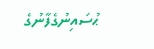ޙުސައިނުގެފާނުގެ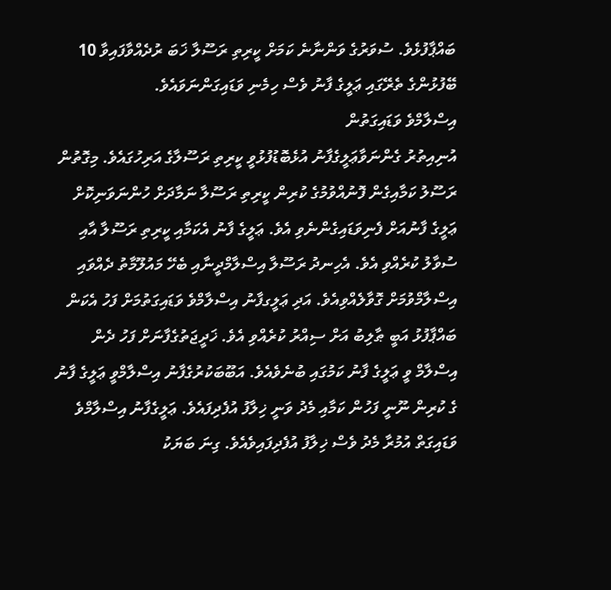ބައްޕާފުޅެވެ. ސުވަރުގެ ވަންނާނެ ކަމަށް ކީރިތި ރަސޫލާ ޚަބަ ރުދެއްވާފައިވާ 10 ބޭފުޅުންގެ ތެރޭގައި ޢަލީގެ ފާނު ވެސް ހިމެނި ވަޑައިގަންނަވައެވެ.
އިސްލާމްވެ ވަޑައިގަތުން
އުނިއިތުރު ގެންނަވާޢަލީގެފާނު އުޅެބޮޑުފުޅުވީ ކީރިތި ރަސޫލާގެ އަރިހުގައެވެ. މިގޮތުން ރަސޫލު ކަމާއިގެން ފޮނުއްވުމުގެ ކުރިން ކީރިތި ރަސޫލާ ނަމާދަށް ހުންނަވަނިކޮށް ޢަލީގެ ފާނުއަށް ފެނިވަޑައިގެންނެވި އެވެ. ޢަލީގެ ފާނު އެކަމާއި ކީރިތި ރަސޫލާ އާއި ސުވާލު ކުރެއްވި އެވެ. އެހިނދު ރަސޫލާ އިސްލާމްދީނާއި ބެހޭ މައުލޫމާތު ދެއްވައި އިސްލާމްވުމަށް ގޮވާލެއްވިއެވެ. އަދި ޢަލީގފާނު އިސްލާމްވެ ވަޑައިގަތުމަށް ފަހު އެކަން ބައްޕާފުޅު އަބީ ޠާލިބު އަށް ސިއްރު ކުރެއްވި އެވެ. ޚަދީޖަތުގެފާނަށް ފަހު ދެން އިސްލާމް ވީ ޢަލީގެ ފާނު ކަމުގައި ބުނެވެއެވެ. އަބޫބަކުރުގެފާނު އިސްލާމްވީ ޢަލީގެ ފާނު ގެ ކުރިން ނޫނީ ފަހުން ކަމާއި މެދު ވަނީ ޚިލާފު އުފެދިފައެވެ. ޢަލީގެފާނު އިސްލާމްވެ ވަޑައިގަތް އުމުރާ މެދު ވެސް ޚިލާފު އުފެދިފައިވެއެވެ. ގިނަ ބަޔަކު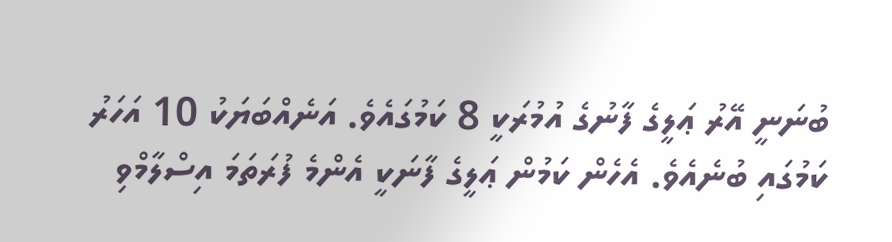ބުނަނީ އޭރު ޢަލީގެ ފާނުގެ އުމުރަކީ 8 ކަމުގައެވެ. އަނެއްބަޔަކު 10 އަހަރު ކަމުގައި ބުނެއެވެ. އެހެން ކަމުން ޢަލީގެ ފާނަކީ އެންމެ ފުރަތަމަ އިސްލާމްވި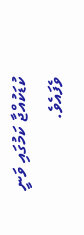ކުޑަކުއްޖާ ކަމުގައި ވަނީ ވެފައެވެ.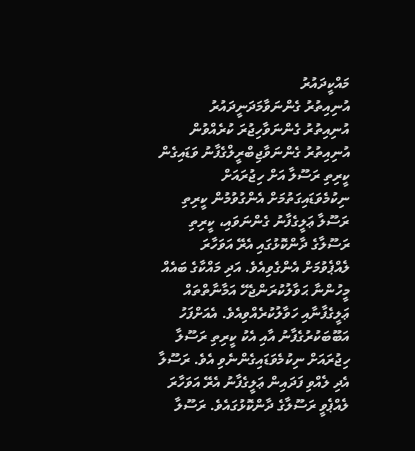މައްކީދައުރު
އުނިއިތުރު ގެންނަވާމަދަނީދައުރު
އުނިއިތުރު ގެންނަވާހިޖުރަ ކުރެއްވުން
އުނިއިތުރު ގެންނަވާޖިބްރީލްގެފާނު ވަޑައިގެން ކީރިތި ރަސޫލާ އަށް ހިޖުރައަށް ނިކުމެވަޑައިގަތުމަށް އެންގުވުމުން ކީރިތި ރަސޫލާ ޢަލީގެފާނު ގެންނަވައި، ކީރިތި ރަސޫލާގެ ދާންކޮޅުގައި އެރޭ އަވަހާރަ ލެއްޕެވުމަށް އެންގެވިއެވެ. އަދި މައްކާގެ ބައެއް މީހުންނާ ޙަވާލުކުރަންޖެހޭ އަމާނާތްތައް ޢަލީގެފާނާއި ހަވާލުކުރެއްވިއެވެ. އެއަށްފަހު އަބޫބަކުރުގެފާނު އާއި އެކު ކީރިތި ރަސޫލާ ހިޖުރައަށް ނިކުމެވަޑައިގެންނެވި އެވެ. ރަސޫލާ އެދި ލެއްވި ފަދައިން ޢަލީގެފާނު އެރޭ އަވަހާރަ ލެއްޕެވީ ރަސޫލާގެ ދާންކޮޅުގައެވެ. ރަސޫލާ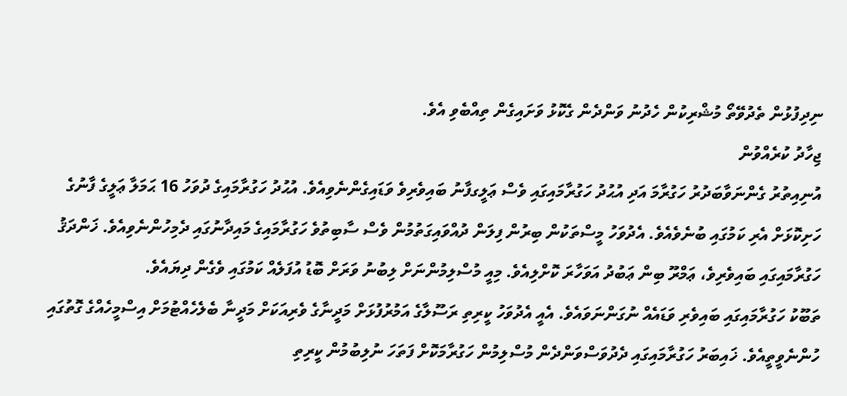ނިދިފުޅުން ތެދުވޭތޯ މުޝްރިކުން ހެދުނު ވަންދެން ގެކޮޅު ވަށައިގެން ތިއްބެވި އެވެ.
ޖިހާދު ކުރެއްވުން
އުނިއިތުރު ގެންނަވާބަދުރު ހަގުރާމަ އަދި އުޙުދު ހަގުރާމައިގައި ވެސް ޢަލީގފާނު ބައިވެރިވެ ވަޑައިގެންނެވިއެވެ. އުޙުދު ހަގުރާމައިގެ ދުވަހު 16 ޙަމަލާ ޢަލީގެ ފާނުގެ ހަށިކޮޅަށް އެރި ކަމުގައި ބުނެވެއެވެ. އެދުވަހު މީސްތަކުން ބިރުން ފިލަން ދުއްވައިގަތުމުން ވެސް ސާބިތުވެ ހަގުރާމައިގެ މައިދާނުގައި ދެމިހުންނެވިއެވެ. ޚަންދަޤު ހަގުރާމައިގައި ބައިވެރިވެ، ޢަމްރޫ ބިން ޢަބުދު އަވަހާރަ ކޮށްލިއެވެ. މިއީ މުސްލިމުންނަށް ލިބުނު ވަރަށް ބޮޑު އުފަލެއް ކަމުގައި ވެގެން ދިޔައެވެ.
ތަބޫކު ހަގުރާމައިގައި ބައިވެރި ވަޑައެއް ނުގަންނަވައެވެ. އެއީ އެދުވަހު ކީރިތި ރަސޫލާގެ އަމުރުފުޅަށް މަދީނާގެ ވެރިއަކަށް މަދީނާ ބެލެހެއްޓުމަށް އިސްމީހެއްގެ ގޮތުގައި ހުންނެވީތީއެވެ. ޚައިބަރު ހަގުރާމައިގައި ދެދުވަސްވަންދެން މުސްލިމުން ހަގުރާމަކޮށް ފަތަހަ ނުލިބުމުން ކީރިތި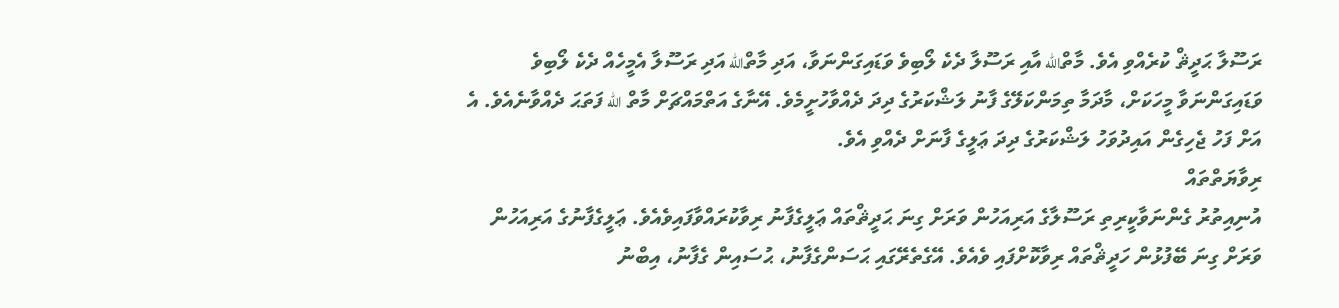ރަސޫލާ ޙަދީޘް ކުރެއްވި އެވެ. މާތްالله އާއި ރަސޫލާ ދެކެ ލޯބިވެ ވަޑައިގަންނަވާ، އަދި މާތްالله އަދި ރަސޫލާ އެމީހެއް ދެކެ ލޯބިވެ ވަޑައިގަންނަވާ މީހަކަށް، މާދަމާ ތިމަންކަލޭގެ ފާނު ލަޝްކަރުގެ ދިދަ ދެއްވާހުށީމެވެ. އޭނާގެ އަތްމައްޗަށް މާތް الله ފަތަޙަ ދެއްވާނެއެވެ. އެ އަށް ފަހު ޖެހިގެން އައިދުވަހު ލަޝްކަރުގެ ދިދަ ޢަލީގެ ފާނަށް ދެއްވި އެވެ.
ރިވާޔަތްތައް
އުނިއިތުރު ގެންނަވާކީރިތި ރަސޫލާގެ އަރިއަހުން ވަރަށް ގިނަ ޙަދީޘްތައް ޢަލީގެފާނު ރިވާކުރައްވާފައިވެއެވެ. ޢަލީގެފާނުގެ އަރިއަހުން ވަރަށް ގިނަ ބޭފުޅުން ހަދީޘްތައް ރިވާކޮށްފައި ވެއެވެ. އޭގެތެރޭގައި ޙަސަންގެފާނު، ޙުސައިން ގެފާނު، އިބްނު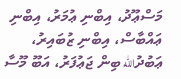މަސްޢޫދު، އިބްނި ޢުމަރު، އިބްނި ޢައްބާސް، އިބްނި ޒުބައިރު، ޢަބުދުالله ބިން ޖަޢުފަރު، އަބޫ މޫސާ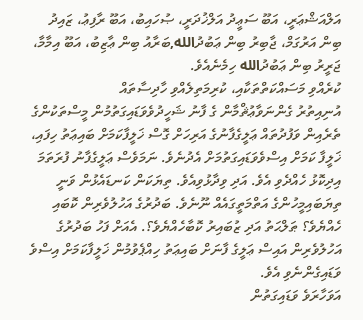އަލްއަޝްޢަރީ، އަބޫ ސަޢީދު އަލްޚުދަރީ، ޞުހައިބު، އަބޫ ރާފިޢު، ޒައިދު ބިން އަރުގަމް، ޖާބިރު ބިން ޢަބުދުالله,ބަރާއު ބިން ޢާޒިބު، އަބޫ އިމާމާ، ޖަރީރު ބިން ޢަބުދުالله ހިމެނެއެވެ.
ކުރެއްވި މަސައްކަތްތަކާއި، ކުރިމަތިލެއްވި ހާދިސާތައް
އުނިއިތުރު ގެންނަވާޢުޘްމާން ގެ ފާނު ޝަހީދުވެވަޑައިގަތުމުން މީސްތަކުންގެ ތެރެއިން ވަފުދުތައް ޢަލީގެފާނުގެ އަރިހަށް ގޮސް ޚަލީފާކަމަށް ބައިޢަތު ހިފައި، ޚަލީފާ ކަމަށް އިސްވެވަޑައިގަތުމަށް އެދުނެވެ. ނަމަވެސް ޢަލީގެފާނު ފުރަތަމަ އިދިކޮޅު ހެއްދެވި އެވެ. އަދި ވިދާޅުވިއެވެ. ތިޔަކަން ކަނޑައެޅުން ވަނީ ތިޔަބައިމީހުންގެ އަތްމަތީގައެއް ނޫނެވެ. ބަދުރުގެ އަހުލުވެރިން ކޮބައި ހެއްޔެވެ؟ ޠަލްޙަތު އަދި ޒުބައިރު ކޮބާހެއްޔެވެ؟. އެއަށް ފަހު ބަދުރުގެ އަހުލުވެރިން އައިސް ޢަލީގެ ފާނަށް ބައިޢަތު ހިއްޕެވުމުން ޚަލީފާކަމަށް އިސްވެ ވަޑައިގެންނެވި އެވެ.
އަވަހާރަވެ ވަޑައިގަތުން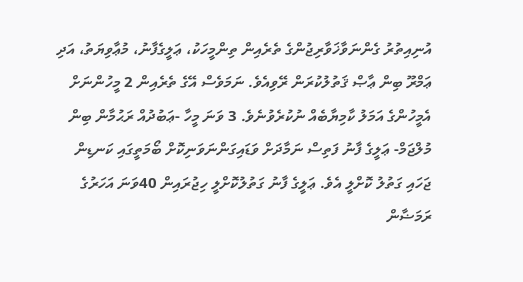އުނިއިތުރު ގެންނަވާޚަވާރިޖުންގެ ތެރެއިން ތިންމީހަކު، ޢަލީގެފާނު، މުޢާވިޔަތު، އަދި ޢަމްރޫ ބިން ޢާޞް ޤަތުލުކުރަން ރޭވިއެވެ. ނަމަވެސް އޭގެ ތެރެއިން 2 މީހުންނަށް އެމީހުންގެ އަމަލު ކާމިޔާބެއް ނުކުރެވުނެވެ. 3 ވަނަ މީހާ -ޢަބުދުއް ރަޙުމާން ބިން މުލްޖަމް- ޢަލީގެ ފާނު ފަތިސް ނަމާދަށް ވަޑައިގަންނަވަނިކޮށް ބޯމަތީގައި ކަނޑިން ޖަހައި ގަތުލު ކޮށްލީ އެވެ. ޢަލީގެ ފާނު ގަތުލުކޮށްލީ ހިޖުރައިން 40ވަނަ އަހަރުގެ ރަމަޟާން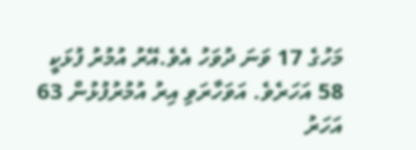މަހުގެ 17 ވަނަ ދުވަހު އެވެ.އޭރު އުމުރު ފުޅަކީ 58 އަހަރެވެ. އަވަހާރަވި އިރު އުމުރުފުޅުން 63 އަހަރު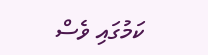ކަމުގައި ވެސް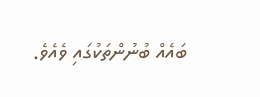ބައެއް ބުނުންތަކުގައި ވެއެވެ.